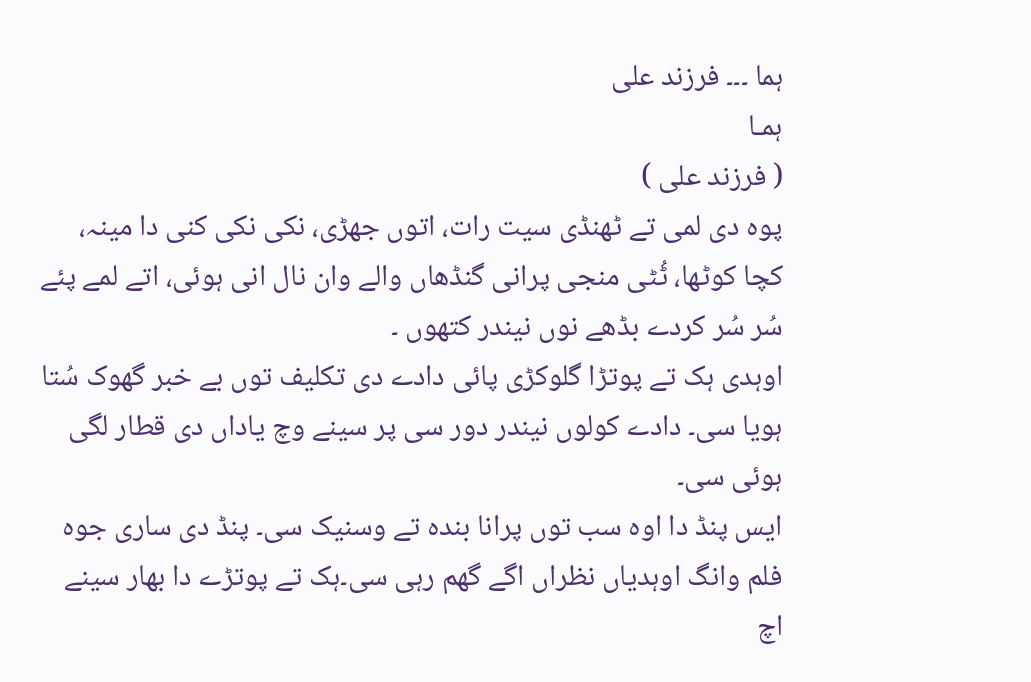ہما ۔۔۔ فرزند علی
ہمـا
( فرزند علی )
پوہ دی لمی تے ٹھنڈی سیت رات، اتوں جھڑی، نکی نکی کنی دا مینہ، کچا کوٹھا، ٹُٹی منجی پرانی گنڈھاں والے وان نال انی ہوئی، اتے لمے پئے سُر سُر کردے بڈھے نوں نیندر کتھوں ۔
اوہدی ہک تے پوتڑا گلوکڑی پائی دادے دی تکلیف توں بے خبر گھوک سُتا ہویا سی۔ دادے کولوں نیندر دور سی پر سینے وچ یاداں دی قطار لگی ہوئی سی۔
ایس پنڈ دا اوہ سب توں پرانا بندہ تے وسنیک سی۔ پنڈ دی ساری جوہ فلم وانگ اوہدیاں نظراں اگے گھم رہی سی۔ہک تے پوتڑے دا بھار سینے اچ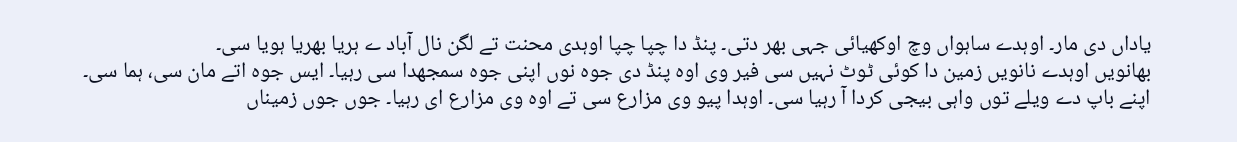یاداں دی مار۔ اوہدے ساہواں وچ اوکھیائی جہی بھر دتی۔ پنڈ دا چپا چپا اوہدی محنت تے لگن نال آباد ے ہریا بھریا ہویا سی۔
بھانویں اوہدے نانویں زمین دا کوئی ٹوٹ نہیں سی فیر وی اوہ پنڈ دی جوہ نوں اپنی جوہ سمجھدا سی رہیا۔ ایس جوہ اتے مان سی، ہما سی۔ اپنے باپ دے ویلے توں واہی بیجی کردا آ رہیا سی۔ اوہدا پیو وی مزارع سی تے اوہ وی مزارع ای رہیا۔ جوں جوں زمیناں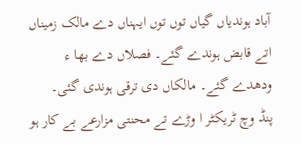آباد ہوندیاں گیاں توں توں ایہناں دے مالک زمیناں اتے قابض ہوندے گئے۔ فصلاں دے بھا ء ودھدے گئے۔ مالکاں دی ترقی ہوندی گئی۔
پنڈ وچ ٹریکٹر ا وڑے تے محنتی مزارعے بے کار ہو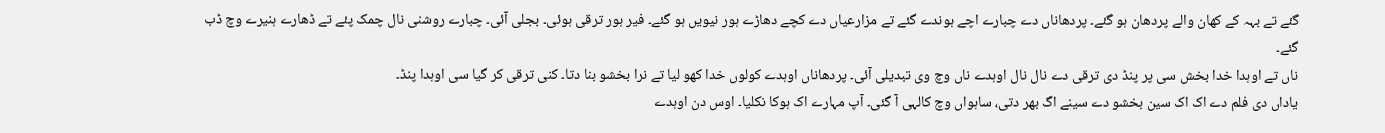گئے تے بہہ کے کھان والے پردھان ہو گئے۔ پردھاناں دے چبارے اچے ہوندے گئے تے مزارعیاں دے کچے دھاڑے ہور نیویں ہو گئے۔ فیر ہور ترقی ہوئی۔ بجلی آئی۔ چبارے روشنی نال چمک پئے تے ڈھارے ہنیرے وچ ڈب گئے۔
ناں تے اوہدا خدا بخش سی پر پنڈ دی ترقی دے نال نال اوہدے ناں وچ وی تبدیلی آئی۔ پردھاناں اوہدے کولوں خدا کھو لیا تے نرا بخشو بنا دتا۔ کنی ترقی کر گیا سی اوہدا پنڈ۔
یاداں دی فلم دے اک اک سین بخشو دے سینے اگ بھر دتی، ساہواں وچ کالہی آ گئی۔ آپ مہارے اک ہوکا نکلیا۔ اوس دن اوہدے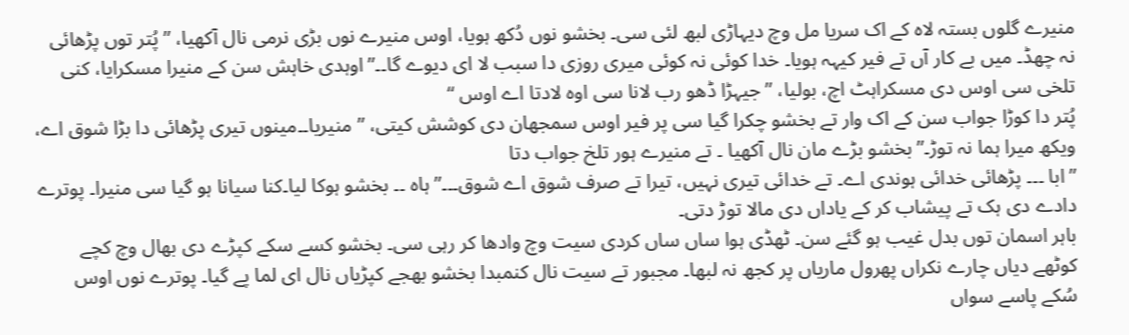منیرے گلوں بستہ لاہ کے اک سریا مل وچ دیہاڑی لبھ لئی سی۔ بخشو نوں دُکھ ہویا، اوس منیرے نوں بڑی نرمی نال آکھیا، ” پُتر توں پڑھائی نہ چھڈ۔ میں بے کار آں تے فیر کیہہ ہویا۔ خدا کوئی نہ کوئی میری روزی دا سبب لا ای دیوے گا۔۔” اوہدی خاہش سن کے منیرا مسکرایا، کنی تلخی سی اوس دی مسکراہٹ اچ، بولیا، ” جیہڑا ڈھو رب لانا سی اوہ لادتا اے اوس “
پُتر دا کوڑا جواب سن کے اک وار تے بخشو چکرا گیا سی پر فیر اوس سمجھان دی کوشش کیتی، ” منیریا۔۔مینوں تیری پڑھائی دا بڑا شوق اے، ویکھ میرا ہما نہ توڑ۔” بخشو بڑے مان نال آکھیا ۔ تے منیرے ہور تلخ جواب دتا
” ابا ۔۔۔ پڑھائی خدائی ہوندی اے۔ تے خدائی تیری نہیں، تیرا تے صرف شوق اے شوق۔۔۔” ہاہ ۔۔ بخشو ہوکا لیا۔کنا سیانا ہو گیا سی منیرا۔ پوترے دادے دی ہک تے پیشاب کر کے یاداں دی مالا توڑ دتی۔
باہر اسمان توں بدل غیب ہو گئے سن۔ ٹھڈی ہوا ساں ساں کردی سیت وچ وادھا کر رہی سی۔ بخشو کسے سکے کپڑے دی بھال وچ کچے کوٹھے دیاں چارے نکراں پھرول ماریاں پر کجھ نہ لبھا۔ مجبور تے سیت نال کنمبدا بخشو بھجے کپڑیاں نال ای لما پے گیا۔ پوترے نوں اوس سُکے پاسے سواں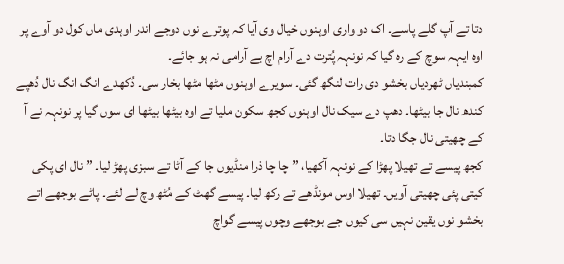دتا تے آپ گلے پاسے۔ اک دو واری اوہنوں خیال وی آیا کہ پوترے نوں دوجے اندر اوہدی ماں کول دو آوے پر اوہ ایہہ سوچ کے رہ گیا کہ نونہہ پُترت دے آرام اچ بے آرامی نہ ہو جائے۔
کمبندیاں ٹھردیاں بخشو دی رات لنگھ گئی۔ سویرے اوہنوں مٹھا مٹھا بخار سی۔ دُکھدے انگ انگ نال دُھپے کندھ نال جا بیٹھا۔ دھپ دے سیک نال اوہنوں کجھ سکون ملیا تے اوہ بیٹھا بیٹھا ای سوں گیا پر نونہہ نے آ کے چھیتی نال جگا دتا۔
کجھ پیسے تے تھیلا پھڑا کے نونہہ آکھیا، ” چا چا ذرا منڈیوں جا کے آٹا تے سبزی پھڑ لیا۔ ” نال ای پکی کیتی پئی چھیتی آویں۔ تھیلا اوس مونڈھے تے رکھ لیا۔ پیسے گھٹ کے مُٹھ وچ لے لئے۔ پاٹے بوجھے اتے بخشو نوں یقین نہیں سی کیوں جے بوجھے وچوں پیسے گواچ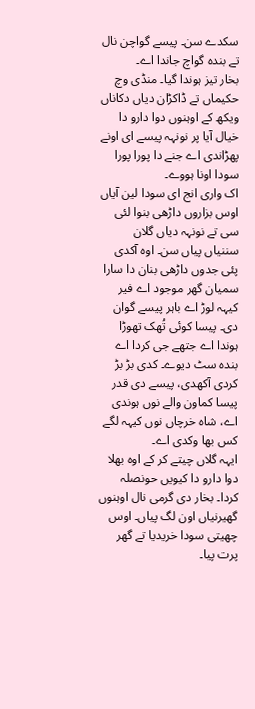سکدے سن۔ پیسے گواچن نال تے بندہ گواچ جاندا اے۔
بخار تیز ہوندا گیا۔ منڈی وچ حکیماں تے ڈاکڑان دیاں دکاناں ویکھ کے اوہنوں دوا دارو دا خیال آیا پر نونہہ پیسے ای اونے پھڑاندی اے جنے دا پورا پورا سودا اونا ہووے۔
اک واری انج ای سودا لین آیاں اوس بزاروں داڑھی بنوا لئی سی تے نونہہ دیاں گلان سننیاں پیاں سن۔ اوہ آکدی پئی جدوں داڑھی بنان دا سارا سمیان گھر موجود اے فیر کیہہ لوڑ اے باہر پیسے گوان دی۔ پیسا کوئی تُھک تھوڑا ہوندا اے جتھے جی کردا اے بندہ سٹ دیوے۔ کدی بڑ بڑ کردی آکھدی، پیسے دی قدر پیسا کماون والے نوں ہوندی اے، شاہ خرچاں نوں کیہہ لگے کس بھا وکدی اے۔
ایہہ گلاں چیتے کر کے اوہ بھلا دوا دارو دا کیویں حونصلہ کردا۔ بخار دی گرمی نال اوہنوں گھیرنیاں اون لگ پیاں۔ اوس چھیتی سودا خریدیا تے گھر پرت پیا۔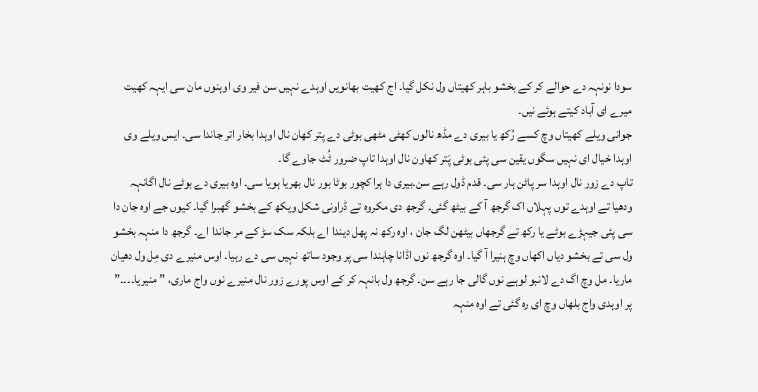سودا نونہہ دے حوالے کر کے بخشو باہر کھیتاں ول نکل گیا۔ اج کھیت بھانویں اوہدے نہیں سن فیر وی اوہنوں مان سی ایہہ کھیت میرے ای آباد کیتے ہوئے نیں۔
جوانی ویلے کھیتاں وچ کسے رُکھ یا بیری دے مڈھ نالوں کھٹی مٹھی بوٹی دے پتر کھان نال اوہدا بخار اتر جاندا سی۔ ایس ویلے وی اوہدا خیال ای نہیں سگوں یقین سی پئی بوٹی پَتر کھاون نال اوہدا تاپ ضرور ٹُٹ جاوے گا۔
تاپ دے زور نال اوہدا سر پاٹن ہار سی۔ قدم ڈول رہے سن۔بیری دا ہرا کچور بوٹا بور نال بھریا ہویا سی۔ اوہ بیری دے بوٹے نال اگانہہ ودھیا تے اوہدے توں پہلاں اک گرجھ آ کے بیٹھ گئی۔ گرجھ دی مکروہ تے ڈراونی شکل ویکھ کے بخشو گھبرا گیا۔ کیوں جے اوہ جان دا سی پئی جیہڑے بوٹے یا رکھ تے گرجھاں بیٹھن لگ جان ، اوہ رکھ نہ پھل دیندا اے بلکہ سک سڑ کے مر جاندا اے۔ گرجھ دا منہہ بخشو ول سی تے بخشو دیاں اکھاں وچ ہنیرا آ گیا۔ اوہ گرجھ نوں اڈانا چاہندا سی پر وجود ساتھ نہیں سی دے رہیا۔ اوس منیرے دی مِل ول دھیان ماریا۔ مل وچ اگ دے لانبو لوہے نوں گالی جا رہے سن۔ گرجھ ول بانہہ کر کے اوس پورے زور نال منیرے نوں واج ماری، ” منیریا۔۔۔۔” پر اوہدی واج بلھاں وچ ای رہ گئی تے اوہ منہہ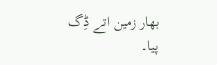بھار زمین اتے ڈِگ پیا۔